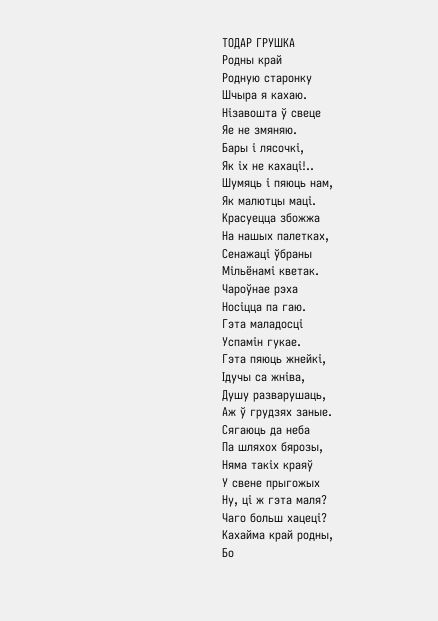ТОДАР ГРУШКА
Родны край
Родную старонку
Шчыра я кахаю.
Нізавошта ў свеце
Яе не змяняю.
Бары і лясочкі,
Як іх не кахаці!..
Шумяць і пяюць нам,
Як малютцы маці.
Красуецца збожжа
На нашых палетках,
Сенажаці ўбраны
Мільёнамі кветак.
Чароўнае рэха
Носіцца па гаю.
Гэта маладосці
Успамін гукае.
Гэта пяюць жнейкі,
Ідучы са жніва,
Душу разварушаць,
Аж ў грудзях заные.
Сягаюць да неба
Па шляхох бярозы,
Няма такіх краяў
У свене прыгожых
Ну, ці ж гэта маля?
Чаго больш хацеці?
Кахайма край родны,
Бо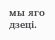мы яго дзеці.